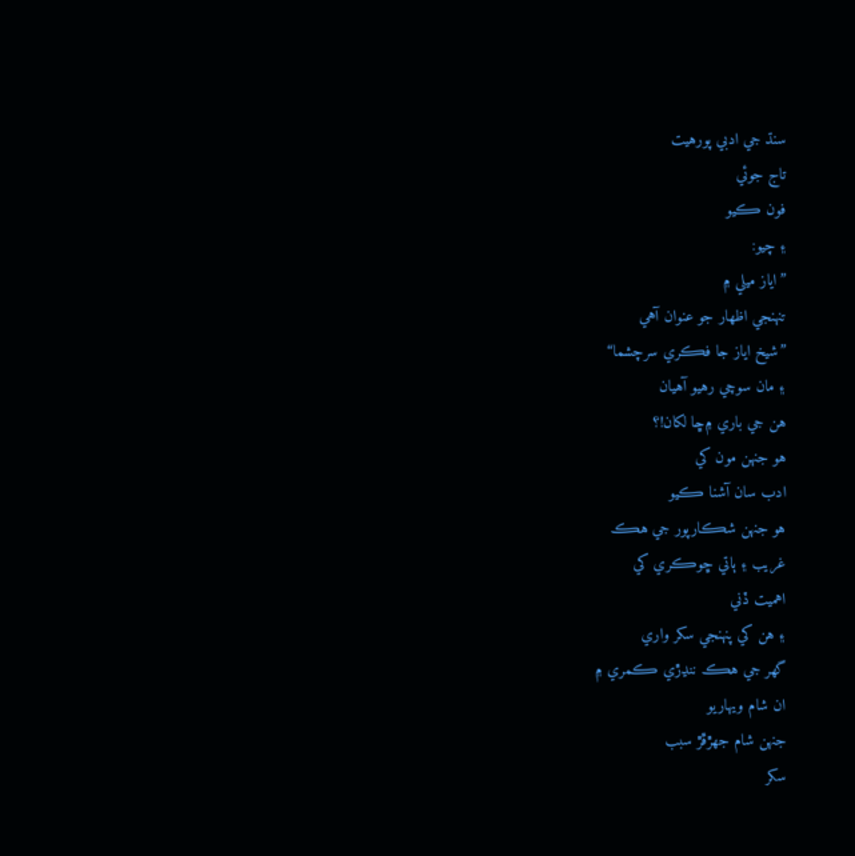سنڌ جي ادبي پورهيت
تاج جوئي
فون ڪيو
۽ چيو:
”اياز ميلي ۾
تنهنجي اظهار جو عنوان آهي
”شيخ اياز جا فڪري سرچشما“
۽ مان سوچي رهيو آهيان
هن جي باري ۾ڇا لکان!؟
هو جنهن مون کي
ادب سان آشنا ڪيو
هو جنهن شڪارپور جي هڪ
غريب ۽ ٻاتي ڇوڪري کي
اهميت ڏني
۽ هن کي پنهنجي سکر واري
گهر جي هڪ ننڍڙي ڪمري ۾
ان شام ويهاريو
جنهن شام جهڙڦڙ سبب
سکر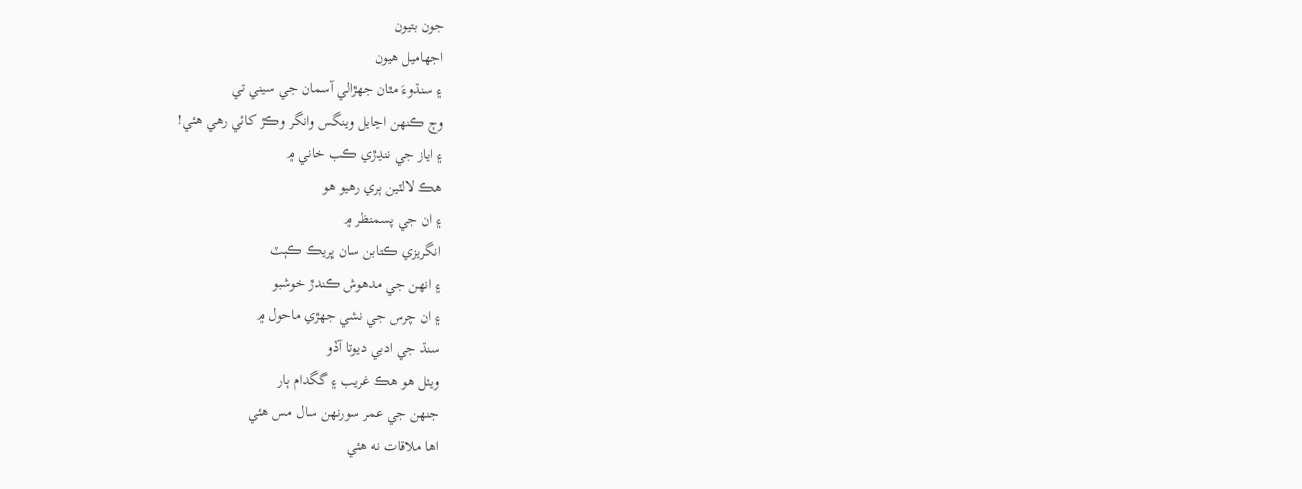جون بتيون
اجهاميل هيون
۽ سنڌوءَ مٿان جهڙالي آسمان جي سيني تي
وڄ ڪنهن اڃايل وينگس وانگر وڪڙ کائي رهي هئي!
۽ اياز جي ننڍڙي ڪب خاني ۾
هڪ لالٽين ٻري رهيو هو
۽ ان جي پسمنظر ۾
انگريزي ڪتابن سان ڀريڪ ڪٻٽ
۽ انهن جي مدهوش ڪندڙ خوشبو
۽ ان چرس جي نشي جهڙي ماحول ۾
سنڌ جي ادبي ديوتا آڏو
ويٺل هو هڪ غريب ۽ گگدام ٻار
جنهن جي عمر سورنهن سال مس هئي
اها ملاقات نه هئي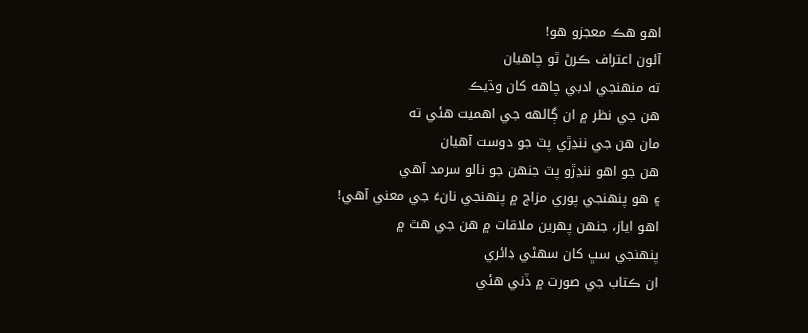اهو هڪ معجزو هو!
آئون اعتراف ڪرڻ ٿو چاهيان
ته منهنجي ادبي چاهه کان وڌيڪ
هن جي نظر ۾ ان ڳالهه جي اهميت هئي ته
مان هن جي ننڍڙي پٽ جو دوست آهيان
هن جو اهو ننڍڙو پٽ جنهن جو نالو سرمد آهي
۽ هو پنهنجي پوري مزاج ۾ پنهنجي نانءَ جي معني آهي!
اهو اياز، جنهن پهرين ملاقات ۾ هن جي هٿ ۾
پنهنجي سڀ کان سهڻي ڊائري
ان ڪتاب جي صورت ۾ ڏني هئي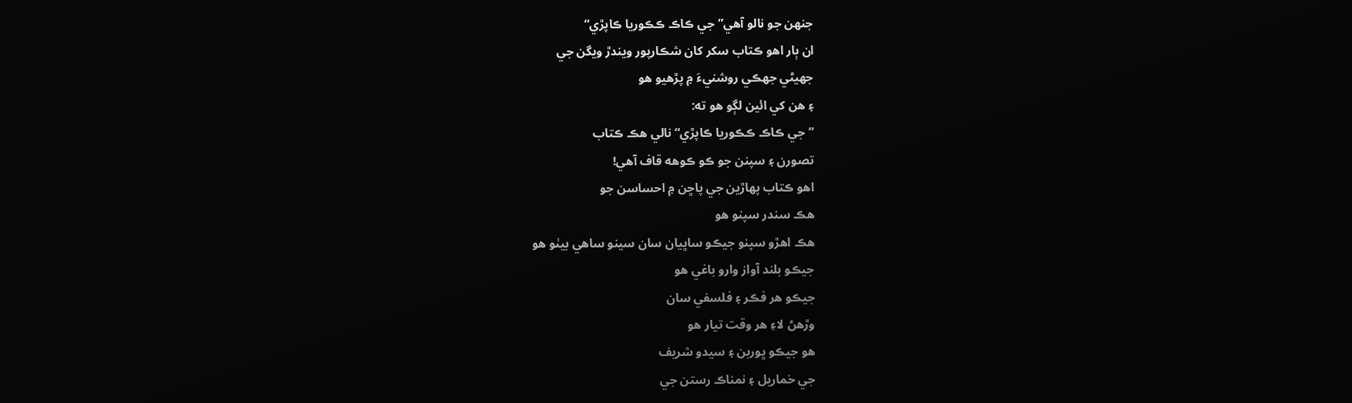جنهن جو نالو آهي”جي ڪاڪ ڪڪوريا ڪاپڙي“
ان ٻار اهو ڪتاب سکر کان شڪارپور ويندڙ ويگن جي
جهيڻي جهڪي روشنيءَ ۾ پڙهيو هو
۽ هن کي ائين لڳو هو ته:
”جي ڪاڪ ڪڪوريا ڪاپڙي“ نالي هڪ ڪتاب
تصورن ۽ سپنن جو ڪو ڪوهه قاف آهي!
اهو ڪتاب پهاڙين جي پاڇن ۾ احساسن جو
هڪ سندر سپنو هو
هڪ اهڙو سپنو جيڪو ساڀيان سان سينو ساهي بيٺو هو
جيڪو بلند آواز وارو باغي هو
جيڪو هر فڪر ۽ فلسفي سان
وڙهڻ لاءِ هر وقت تيار هو
هو جيڪو ڀوربن ۽ سيدو شريف
جي خماريل ۽ نمناڪ رستن جي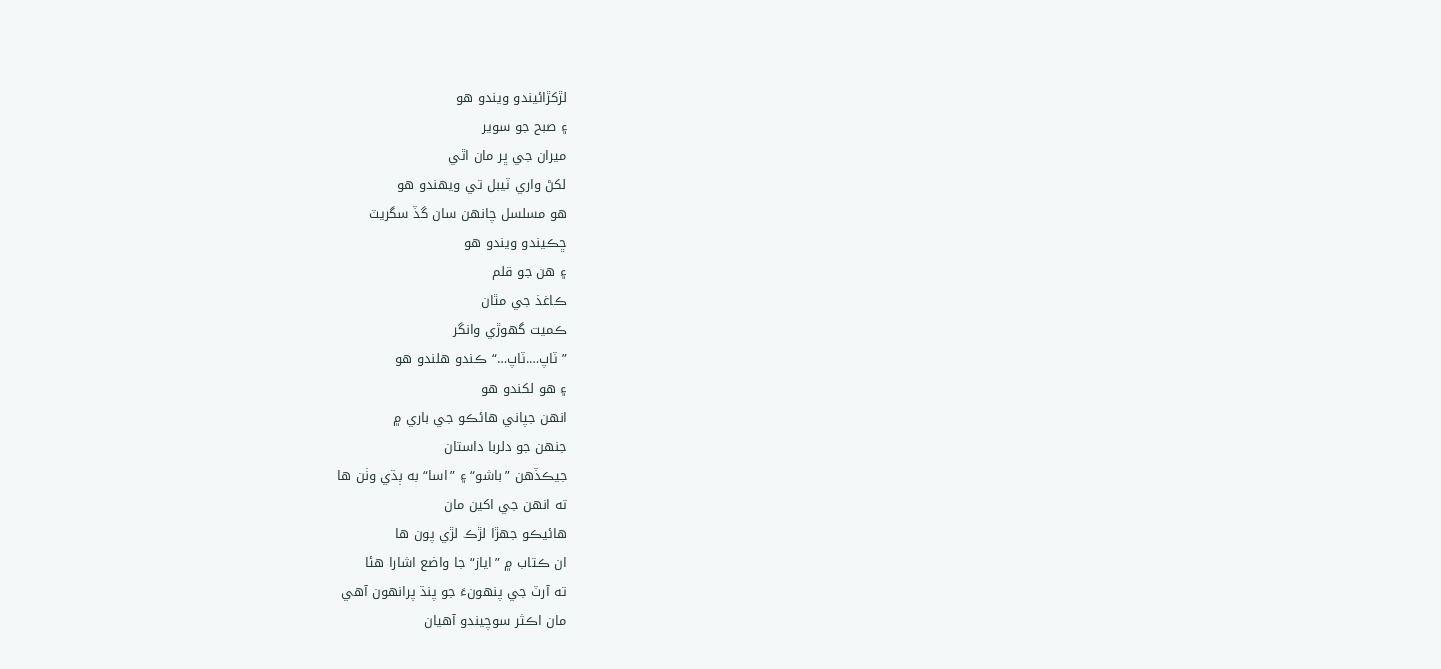لڙکڙائيندو ويندو هو
۽ صبح جو سوير
ميران جي ڀر مان اٿي
لکڻ واري ٽيبل تي ويهندو هو
هو مسلسل چانهن سان گڏ سگريٽ
ڇڪيندو ويندو هو
۽ هن جو قلم
ڪاغذ جي مٿان
ڪميت گهوڙي وانگر
”ٽاپ….ٽاپ…“ ڪندو هلندو هو
۽ هو لکندو هو
انهن جپاني هائڪو جي باري ۾
جنهن جو دلربا داستان
جيڪڏهن ”باشو“ ۽ ”اسا“ به ٻڌي وٺن ها
ته انهن جي اکين مان
هائيڪو جهڙا لڙڪ لڙي پون ها
ان ڪتاب ۾ ”اياز“ جا واضع اشارا هئا
ته آرٽ جي پنهونءَ جو پنڌ پرانهون آهي
مان اڪثر سوچيندو آهيان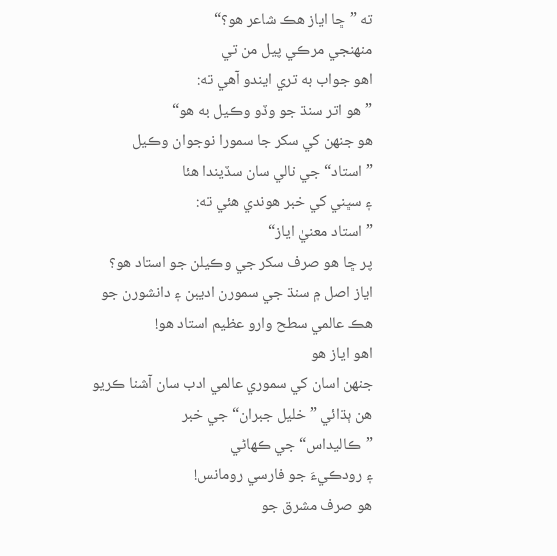ته ”ڇا اياز هڪ شاعر هو؟“
منهنجي مرڪي پيل من تي
اهو جواب به تري ايندو آهي ته:
”هو اتر سنڌ جو وڏو وڪيل به هو“
هو جنهن کي سکر جا سمورا نوجوان وڪيل
”استاد“ جي نالي سان سڏيندا هئا
۽ سڀني کي خبر هوندي هئي ته:
”استاد معنيٰ اياز“
پر ڇا هو صرف سکر جي وڪيلن جو استاد هو؟
اياز اصل ۾ سنڌ جي سمورن اديبن ۽ دانشورن جو
هڪ عالمي سطح وارو عظيم استاد هو!
اهو اياز هو
جنهن اسان کي سموري عالمي ادب سان آشنا ڪريو
هن ٻڌائي ”خليل جبران“ جي خبر
”ڪاليداس“ جي ڪهاڻي
۽ رودڪيءَ جو فارسي رومانس!
هو صرف مشرق جو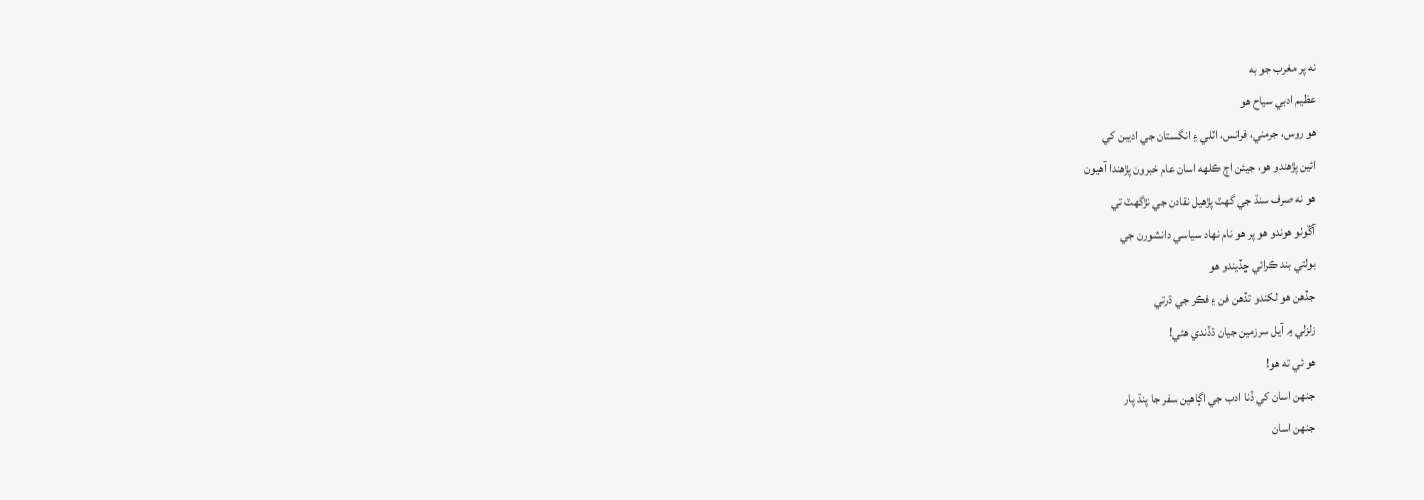نه پر مغرب جو به
عظيم ادبي سياح هو
هو روس، جرمني، فرانس، اٽلي ۽ انگستان جي اديبن کي
ائين پڙهندو هو، جيئن اڄ ڪلهه اسان عام خبرون پڙهندا آهيون
هو نه صرف سنڌ جي گهٽ پڙهيل نقادن جي نڙگهٽ تي
آڱوٺو هوندو هو پر هو نام نهاد سياسي دانشورن جي
بولتي بند ڪرائي ڇڏيندو هو
جڏهن هو لکندو تڏهن فن ۽ فڪر جي ڌرتي
زلزلي ۾ آيل سرزمين جيان ڌڏندي هئي!
هو ئي ته هو!
جنهن اسان کي ڏنا ادب جي اڳاهين سفر جا پنڌ پار
جنهن اسان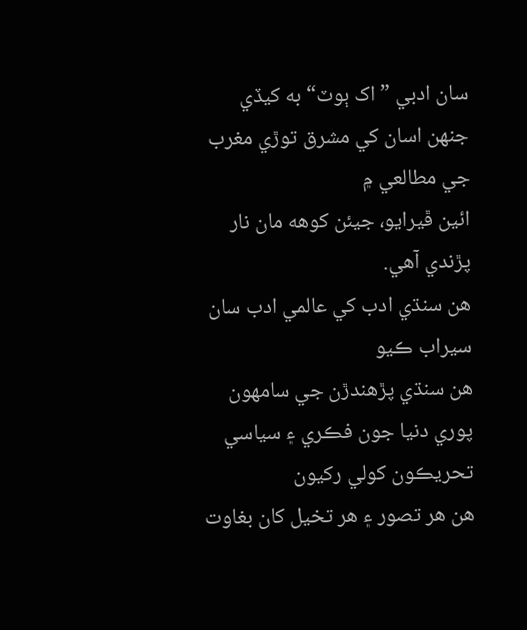سان ادبي ”اک ٻوٽ“ به کيڏي
جنهن اسان کي مشرق توڙي مغرب جي مطالعي ۾
ائين ڦيرايو، جيئن کوهه مان نار پڙندي آهي.
هن سنڌي ادب کي عالمي ادب سان سيراب ڪيو
هن سنڌي پڙهندڙن جي سامهون
پوري دنيا جون فڪري ۽ سياسي تحريڪون کولي رکيون
هن هر تصور ۽ هر تخيل کان بغاوت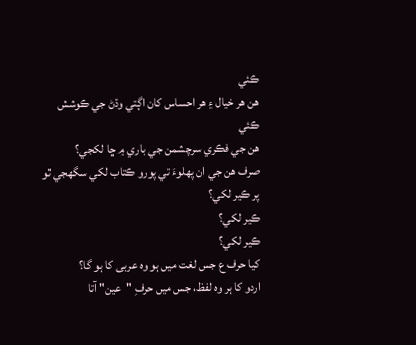ڪئي
هن هر خيال ۽ هر احساس کان اڳتي وڌڻ جي ڪوشش ڪئي
هن جي فڪري سرچشمن جي باري ۾ ڇا لکجي؟
صرف هن جي ان پهلوءَ تي پورو ڪتاب لکي سگهجي ٿو
پر ڪير لکي؟
ڪير لکي؟
ڪير لکي؟
کیا حرف ع جس لغت میں ہو وہ عربی کا ہو گا؟
اردو کا ہر وہ لفظ، جس میں حرفِ "عین" آتا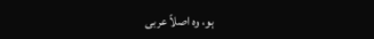ہو، وہ اصلاً عربی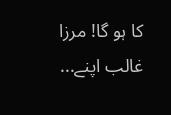کا ہو گا! مرزا غالب اپنے...